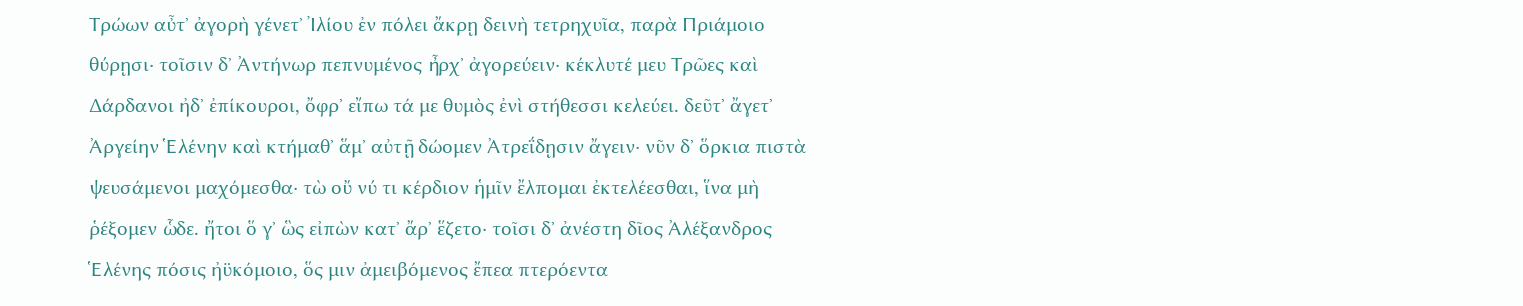Τρώων αὖτʼ ἀγορὴ γένετʼ Ἰλίου ἐν πόλει ἄκρῃ δεινὴ τετρηχυῖα, παρὰ Πριάμοιο θύρῃσι· τοῖσιν δʼ Ἀντήνωρ πεπνυμένος ἦρχʼ ἀγορεύειν· κέκλυτέ μευ Τρῶες καὶ Δάρδανοι ἠδʼ ἐπίκουροι, ὄφρʼ εἴπω τά με θυμὸς ἐνὶ στήθεσσι κελεύει. δεῦτʼ ἄγετʼ Ἀργείην Ἑλένην καὶ κτήμαθʼ ἅμʼ αὐτῇ δώομεν Ἀτρεΐδῃσιν ἄγειν· νῦν δʼ ὅρκια πιστὰ ψευσάμενοι μαχόμεσθα· τὼ οὔ νύ τι κέρδιον ἡμῖν ἔλπομαι ἐκτελέεσθαι, ἵνα μὴ ῥέξομεν ὧδε. ἤτοι ὅ γʼ ὣς εἰπὼν κατʼ ἄρʼ ἕζετο· τοῖσι δʼ ἀνέστη δῖος Ἀλέξανδρος Ἑλένης πόσις ἠϋκόμοιο, ὅς μιν ἀμειβόμενος ἔπεα πτερόεντα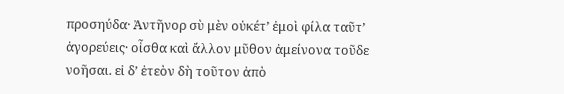προσηύδα· Ἀντῆνορ σὺ μὲν οὐκέτʼ ἐμοὶ φίλα ταῦτʼ ἀγορεύεις· οἶσθα καὶ ἄλλον μῦθον ἀμείνονα τοῦδε νοῆσαι. εἰ δʼ ἐτεὸν δὴ τοῦτον ἀπὸ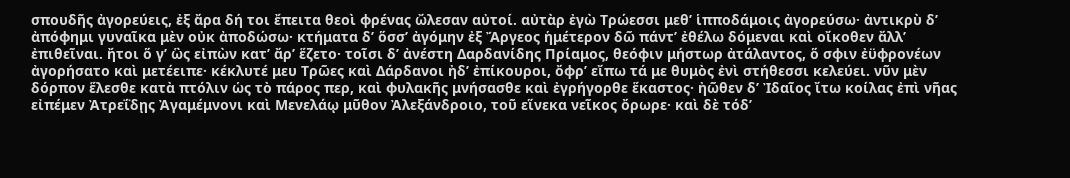σπουδῆς ἀγορεύεις, ἐξ ἄρα δή τοι ἔπειτα θεοὶ φρένας ὤλεσαν αὐτοί. αὐτὰρ ἐγὼ Τρώεσσι μεθʼ ἱπποδάμοις ἀγορεύσω· ἀντικρὺ δʼ ἀπόφημι γυναῖκα μὲν οὐκ ἀποδώσω· κτήματα δʼ ὅσσʼ ἀγόμην ἐξ Ἄργεος ἡμέτερον δῶ πάντʼ ἐθέλω δόμεναι καὶ οἴκοθεν ἄλλʼ ἐπιθεῖναι. ἤτοι ὅ γʼ ὣς εἰπὼν κατʼ ἄρʼ ἕζετο· τοῖσι δʼ ἀνέστη Δαρδανίδης Πρίαμος, θεόφιν μήστωρ ἀτάλαντος, ὅ σφιν ἐϋφρονέων ἀγορήσατο καὶ μετέειπε· κέκλυτέ μευ Τρῶες καὶ Δάρδανοι ἠδʼ ἐπίκουροι, ὄφρʼ εἴπω τά με θυμὸς ἐνὶ στήθεσσι κελεύει. νῦν μὲν δόρπον ἕλεσθε κατὰ πτόλιν ὡς τὸ πάρος περ, καὶ φυλακῆς μνήσασθε καὶ ἐγρήγορθε ἕκαστος· ἠῶθεν δʼ Ἰδαῖος ἴτω κοίλας ἐπὶ νῆας εἰπέμεν Ἀτρεΐδῃς Ἀγαμέμνονι καὶ Μενελάῳ μῦθον Ἀλεξάνδροιο, τοῦ εἵνεκα νεῖκος ὄρωρε· καὶ δὲ τόδʼ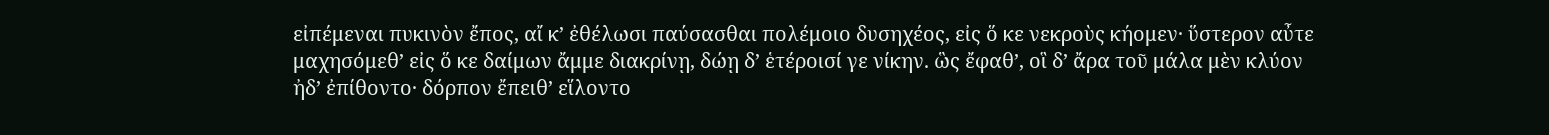εἰπέμεναι πυκινὸν ἔπος, αἴ κʼ ἐθέλωσι παύσασθαι πολέμοιο δυσηχέος, εἰς ὅ κε νεκροὺς κήομεν· ὕστερον αὖτε μαχησόμεθʼ εἰς ὅ κε δαίμων ἄμμε διακρίνῃ, δώῃ δʼ ἑτέροισί γε νίκην. ὣς ἔφαθʼ, οἳ δʼ ἄρα τοῦ μάλα μὲν κλύον ἠδʼ ἐπίθοντο· δόρπον ἔπειθʼ εἵλοντο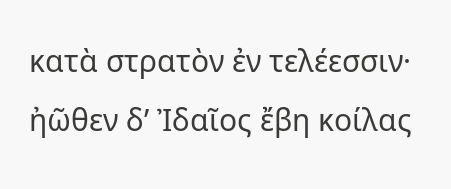κατὰ στρατὸν ἐν τελέεσσιν· ἠῶθεν δʼ Ἰδαῖος ἔβη κοίλας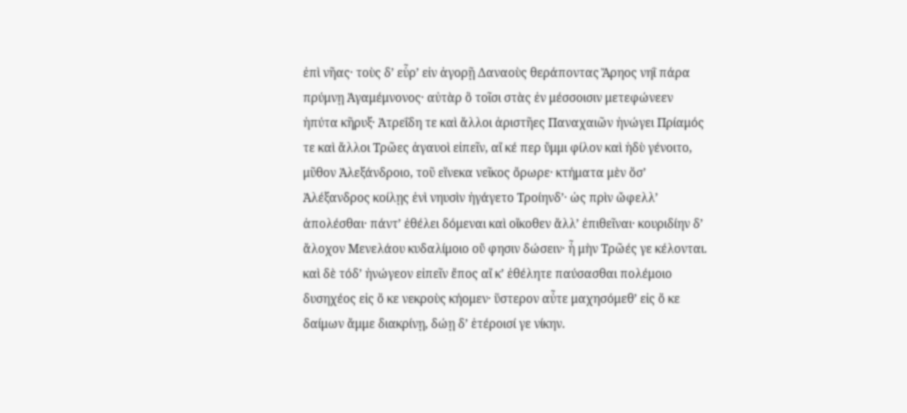ἐπὶ νῆας· τοὺς δʼ εὗρʼ εἰν ἀγορῇ Δαναοὺς θεράποντας Ἄρηος νηῒ πάρα πρύμνῃ Ἀγαμέμνονος· αὐτὰρ ὃ τοῖσι στὰς ἐν μέσσοισιν μετεφώνεεν ἠπύτα κῆρυξ· Ἀτρεΐδη τε καὶ ἄλλοι ἀριστῆες Παναχαιῶν ἠνώγει Πρίαμός τε καὶ ἄλλοι Τρῶες ἀγαυοὶ εἰπεῖν, αἴ κέ περ ὔμμι φίλον καὶ ἡδὺ γένοιτο, μῦθον Ἀλεξάνδροιο, τοῦ εἵνεκα νεῖκος ὄρωρε· κτήματα μὲν ὅσʼ Ἀλέξανδρος κοίλῃς ἐνὶ νηυσὶν ἠγάγετο Τροίηνδʼ· ὡς πρὶν ὤφελλʼ ἀπολέσθαι· πάντʼ ἐθέλει δόμεναι καὶ οἴκοθεν ἄλλʼ ἐπιθεῖναι· κουριδίην δʼ ἄλοχον Μενελάου κυδαλίμοιο οὔ φησιν δώσειν· ἦ μὴν Τρῶές γε κέλονται. καὶ δὲ τόδʼ ἠνώγεον εἰπεῖν ἔπος αἴ κʼ ἐθέλητε παύσασθαι πολέμοιο δυσηχέος εἰς ὅ κε νεκροὺς κήομεν· ὕστερον αὖτε μαχησόμεθʼ εἰς ὅ κε δαίμων ἄμμε διακρίνῃ, δώῃ δʼ ἑτέροισί γε νίκην.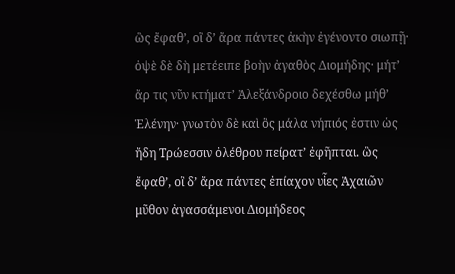ὣς ἔφαθʼ, οἳ δʼ ἄρα πάντες ἀκὴν ἐγένοντο σιωπῇ· ὀψὲ δὲ δὴ μετέειπε βοὴν ἀγαθὸς Διομήδης· μήτʼ ἄρ τις νῦν κτήματʼ Ἀλεξάνδροιο δεχέσθω μήθʼ Ἑλένην· γνωτὸν δὲ καὶ ὃς μάλα νήπιός ἐστιν ὡς ἤδη Τρώεσσιν ὀλέθρου πείρατʼ ἐφῆπται. ὣς ἔφαθʼ, οἳ δʼ ἄρα πάντες ἐπίαχον υἷες Ἀχαιῶν μῦθον ἀγασσάμενοι Διομήδεος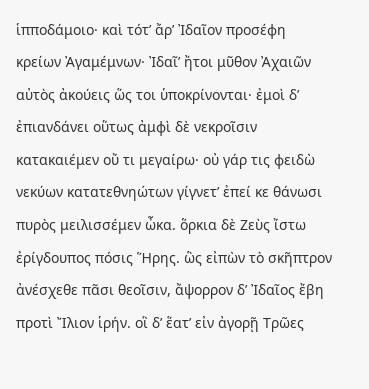ἱπποδάμοιο· καὶ τότʼ ἄρʼ Ἰδαῖον προσέφη κρείων Ἀγαμέμνων· Ἰδαῖʼ ἤτοι μῦθον Ἀχαιῶν αὐτὸς ἀκούεις ὥς τοι ὑποκρίνονται· ἐμοὶ δʼ ἐπιανδάνει οὕτως ἀμφὶ δὲ νεκροῖσιν κατακαιέμεν οὔ τι μεγαίρω· οὐ γάρ τις φειδὼ νεκύων κατατεθνηώτων γίγνετʼ ἐπεί κε θάνωσι πυρὸς μειλισσέμεν ὦκα. ὅρκια δὲ Ζεὺς ἴστω ἐρίγδουπος πόσις Ἥρης. ὣς εἰπὼν τὸ σκῆπτρον ἀνέσχεθε πᾶσι θεοῖσιν, ἄψορρον δʼ Ἰδαῖος ἔβη προτὶ Ἴλιον ἱρήν. οἳ δʼ ἕατʼ εἰν ἀγορῇ Τρῶες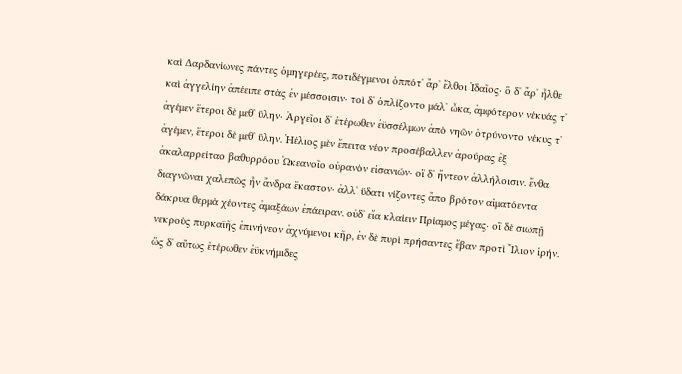καὶ Δαρδανίωνες πάντες ὁμηγερέες, ποτιδέγμενοι ὁππότʼ ἄρʼ ἔλθοι Ἰδαῖος· ὃ δʼ ἄρʼ ἦλθε καὶ ἀγγελίην ἀπέειπε στὰς ἐν μέσσοισιν· τοὶ δʼ ὁπλίζοντο μάλʼ ὦκα, ἀμφότερον νέκυάς τʼ ἀγέμεν ἕτεροι δὲ μεθʼ ὕλην· Ἀργεῖοι δʼ ἑτέρωθεν ἐϋσσέλμων ἀπὸ νηῶν ὀτρύνοντο νέκυς τʼ ἀγέμεν, ἕτεροι δὲ μεθʼ ὕλην. Ἠέλιος μὲν ἔπειτα νέον προσέβαλλεν ἀρούρας ἐξ ἀκαλαρρείταο βαθυρρόου Ὠκεανοῖο οὐρανὸν εἰσανιών· οἳ δʼ ἤντεον ἀλλήλοισιν. ἔνθα διαγνῶναι χαλεπῶς ἦν ἄνδρα ἕκαστον· ἀλλʼ ὕδατι νίζοντες ἄπο βρότον αἱματόεντα δάκρυα θερμὰ χέοντες ἀμαξάων ἐπάειραν. οὐδʼ εἴα κλαίειν Πρίαμος μέγας· οἳ δὲ σιωπῇ νεκροὺς πυρκαϊῆς ἐπινήνεον ἀχνύμενοι κῆρ, ἐν δὲ πυρὶ πρήσαντες ἔβαν προτὶ Ἴλιον ἱρήν. ὣς δʼ αὔτως ἑτέρωθεν ἐϋκνήμιδες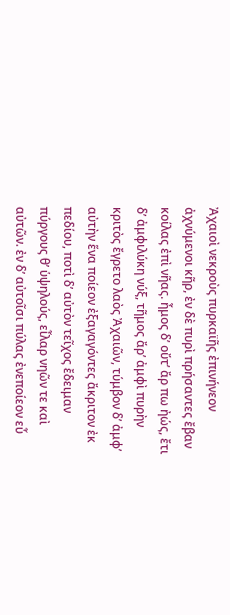Ἀχαιοὶ νεκροὺς πυρκαϊῆς ἐπινήνεον ἀχνύμενοι κῆρ, ἐν δὲ πυρὶ πρήσαντες ἔβαν κοίλας ἐπὶ νῆας. ἦμος δʼ οὔτʼ ἄρ πω ἠώς, ἔτι δʼ ἀμφιλύκη νύξ, τῆμος ἄρʼ ἀμφὶ πυρὴν κριτὸς ἔγρετο λαὸς Ἀχαιῶν, τύμβον δʼ ἀμφʼ αὐτὴν ἕνα ποίεον ἐξαγαγόντες ἄκριτον ἐκ πεδίου, ποτὶ δʼ αὐτὸν τεῖχος ἔδειμαν πύργους θʼ ὑψηλούς, εἶλαρ νηῶν τε καὶ αὐτῶν. ἐν δʼ αὐτοῖσι πύλας ἐνεποίεον εὖ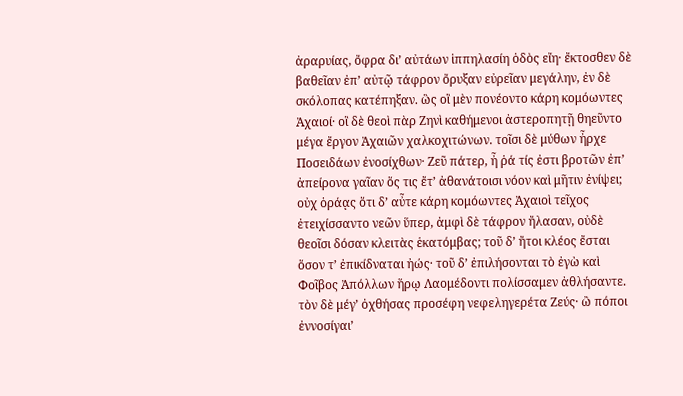ἀραρυίας, ὄφρα διʼ αὐτάων ἱππηλασίη ὁδὸς εἴη· ἔκτοσθεν δὲ βαθεῖαν ἐπʼ αὐτῷ τάφρον ὄρυξαν εὐρεῖαν μεγάλην, ἐν δὲ σκόλοπας κατέπηξαν. ὣς οἳ μὲν πονέοντο κάρη κομόωντες Ἀχαιοί· οἳ δὲ θεοὶ πὰρ Ζηνὶ καθήμενοι ἀστεροπητῇ θηεῦντο μέγα ἔργον Ἀχαιῶν χαλκοχιτώνων. τοῖσι δὲ μύθων ἦρχε Ποσειδάων ἐνοσίχθων· Ζεῦ πάτερ, ἦ ῥά τίς ἐστι βροτῶν ἐπʼ ἀπείρονα γαῖαν ὅς τις ἔτʼ ἀθανάτοισι νόον καὶ μῆτιν ἐνίψει; οὐχ ὁράᾳς ὅτι δʼ αὖτε κάρη κομόωντες Ἀχαιοὶ τεῖχος ἐτειχίσσαντο νεῶν ὕπερ, ἀμφὶ δὲ τάφρον ἤλασαν, οὐδὲ θεοῖσι δόσαν κλειτὰς ἑκατόμβας; τοῦ δʼ ἤτοι κλέος ἔσται ὅσον τʼ ἐπικίδναται ἠώς· τοῦ δʼ ἐπιλήσονται τὸ ἐγὼ καὶ Φοῖβος Ἀπόλλων ἥρῳ Λαομέδοντι πολίσσαμεν ἀθλήσαντε. τὸν δὲ μέγʼ ὀχθήσας προσέφη νεφεληγερέτα Ζεύς· ὢ πόποι ἐννοσίγαιʼ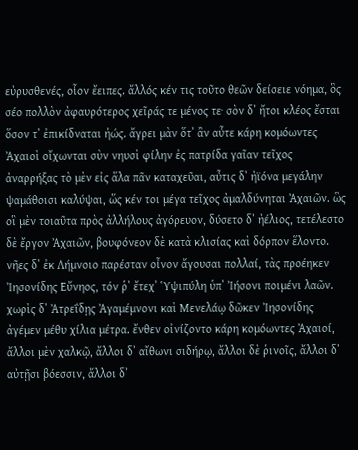εὐρυσθενές, οἷον ἔειπες. ἄλλός κέν τις τοῦτο θεῶν δείσειε νόημα, ὃς σέο πολλὸν ἀφαυρότερος χεῖράς τε μένος τε· σὸν δʼ ἤτοι κλέος ἔσται ὅσον τʼ ἐπικίδναται ἠώς. ἄγρει μὰν ὅτʼ ἂν αὖτε κάρη κομόωντες Ἀχαιοὶ οἴχωνται σὺν νηυσὶ φίλην ἐς πατρίδα γαῖαν τεῖχος ἀναρρήξας τὸ μὲν εἰς ἅλα πᾶν καταχεῦαι, αὖτις δʼ ἠϊόνα μεγάλην ψαμάθοισι καλύψαι, ὥς κέν τοι μέγα τεῖχος ἀμαλδύνηται Ἀχαιῶν. ὣς οἳ μὲν τοιαῦτα πρὸς ἀλλήλους ἀγόρευον, δύσετο δʼ ἠέλιος, τετέλεστο δὲ ἔργον Ἀχαιῶν, βουφόνεον δὲ κατὰ κλισίας καὶ δόρπον ἕλοντο. νῆες δʼ ἐκ Λήμνοιο παρέσταν οἶνον ἄγουσαι πολλαί, τὰς προέηκεν Ἰησονίδης Εὔνηος, τόν ῥʼ ἔτεχʼ Ὑψιπύλη ὑπʼ Ἰήσονι ποιμένι λαῶν. χωρὶς δʼ Ἀτρεΐδῃς Ἀγαμέμνονι καὶ Μενελάῳ δῶκεν Ἰησονίδης ἀγέμεν μέθυ χίλια μέτρα. ἔνθεν οἰνίζοντο κάρη κομόωντες Ἀχαιοί, ἄλλοι μὲν χαλκῷ, ἄλλοι δʼ αἴθωνι σιδήρῳ, ἄλλοι δὲ ῥινοῖς, ἄλλοι δʼ αὐτῇσι βόεσσιν, ἄλλοι δʼ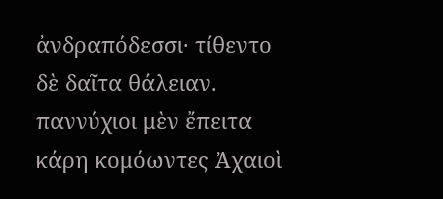ἀνδραπόδεσσι· τίθεντο δὲ δαῖτα θάλειαν. παννύχιοι μὲν ἔπειτα κάρη κομόωντες Ἀχαιοὶ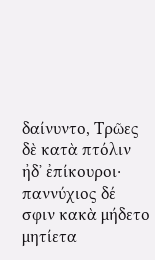δαίνυντο, Τρῶες δὲ κατὰ πτόλιν ἠδʼ ἐπίκουροι· παννύχιος δέ σφιν κακὰ μήδετο μητίετα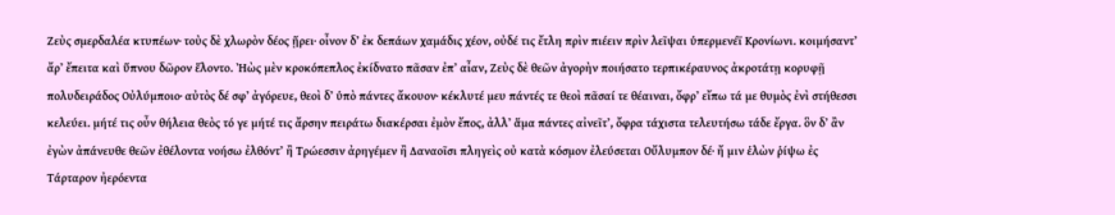Ζεὺς σμερδαλέα κτυπέων· τοὺς δὲ χλωρὸν δέος ᾕρει· οἶνον δʼ ἐκ δεπάων χαμάδις χέον, οὐδέ τις ἔτλη πρὶν πιέειν πρὶν λεῖψαι ὑπερμενέϊ Κρονίωνι. κοιμήσαντʼ ἄρʼ ἔπειτα καὶ ὕπνου δῶρον ἕλοντο. Ἠὼς μὲν κροκόπεπλος ἐκίδνατο πᾶσαν ἐπʼ αἶαν, Ζεὺς δὲ θεῶν ἀγορὴν ποιήσατο τερπικέραυνος ἀκροτάτῃ κορυφῇ πολυδειράδος Οὐλύμποιο· αὐτὸς δέ σφʼ ἀγόρευε, θεοὶ δʼ ὑπὸ πάντες ἄκουον· κέκλυτέ μευ πάντές τε θεοὶ πᾶσαί τε θέαιναι, ὄφρʼ εἴπω τά με θυμὸς ἐνὶ στήθεσσι κελεύει. μήτέ τις οὖν θήλεια θεὸς τό γε μήτέ τις ἄρσην πειράτω διακέρσαι ἐμὸν ἔπος, ἀλλʼ ἅμα πάντες αἰνεῖτʼ, ὄφρα τάχιστα τελευτήσω τάδε ἔργα. ὃν δʼ ἂν ἐγὼν ἀπάνευθε θεῶν ἐθέλοντα νοήσω ἐλθόντʼ ἢ Τρώεσσιν ἀρηγέμεν ἢ Δαναοῖσι πληγεὶς οὐ κατὰ κόσμον ἐλεύσεται Οὔλυμπον δέ· ἤ μιν ἑλὼν ῥίψω ἐς Τάρταρον ἠερόεντα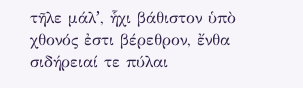τῆλε μάλʼ, ἧχι βάθιστον ὑπὸ χθονός ἐστι βέρεθρον, ἔνθα σιδήρειαί τε πύλαι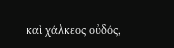καὶ χάλκεος οὐδός,